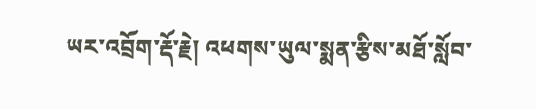ཡར་འབྲོག་རྡོ་རྗེ། འཕགས་ཡུལ་སྨན་རྩིས་མཐོ་སློབ་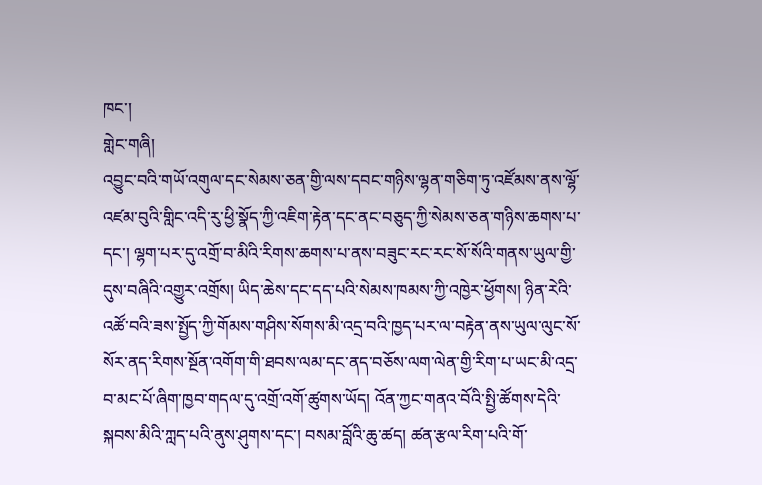ཁང་།
གླེང་གཞི།
འབྱུང་བའི་གཡོ་འགུལ་དང་སེམས་ཅན་གྱི་ལས་དབང་གཉིས་ལྷན་གཅིག་ཏུ་འཛོམས་ནས་ལྷོ་འཛམ་བུའི་གླིང་འདི་རུ་ཕྱི་སྣོད་ཀྱི་འཇིག་རྟེན་དང་ནང་བཅུད་ཀྱི་སེམས་ཅན་གཉིས་ཆགས་པ་དང་། ལྷག་པར་དུ་འགྲོ་བ་མིའི་རིགས་ཆགས་པ་ནས་བཟུང་རང་རང་སོ་སོའི་གནས་ཡུལ་གྱི་དུས་བཞིའི་འགྱུར་འགྲོས། ཡིད་ཆེས་དང་དད་པའི་སེམས་ཁམས་ཀྱི་འཁྱེར་ཕྱོགས། ཉིན་རེའི་འཚོ་བའི་ཟས་སྤྱོད་ཀྱི་གོམས་གཤིས་སོགས་མི་འདྲ་བའི་ཁྱད་པར་ལ་བརྟེན་ནས་ཡུལ་ལུང་སོ་སོར་ནད་རིགས་སྔོན་འགོག་གི་ཐབས་ལམ་དང་ནད་བཅོས་ལག་ལེན་གྱི་རིག་པ་ཡང་མི་འདྲ་བ་མང་པོ་ཞིག་ཁྱབ་གདལ་དུ་འགྲོ་འགོ་ཚུགས་ཡོད། འོན་ཀྱང་གནའ་བོའི་སྤྱི་ཚོགས་དེའི་སྐབས་མིའི་ཀླད་པའི་ནུས་ཤུགས་དང་། བསམ་བློའི་ཆུ་ཚད། ཚན་རྩལ་རིག་པའི་གོ་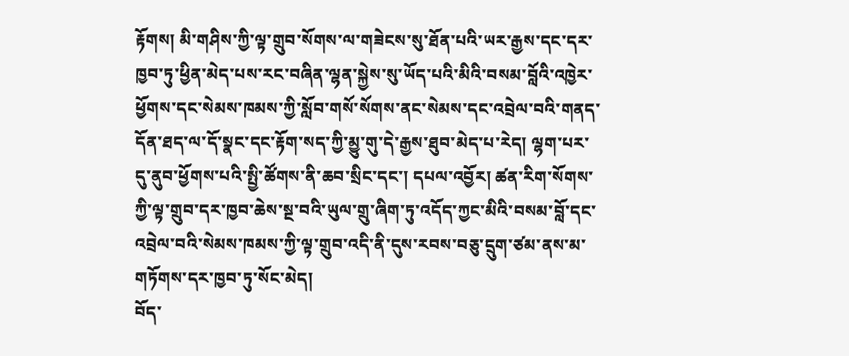རྟོགས། མི་གཤིས་ཀྱི་ལྟ་གྲུབ་སོགས་ལ་གཟེངས་སུ་ཐོན་པའི་ཡར་རྒྱས་དང་དར་ཁྱབ་ཏུ་ཕྱིན་མེད་པས་རང་བཞིན་ལྷན་སྐྱེས་སུ་ཡོད་པའི་མིའི་བསམ་བློའི་འཁྱེར་ཕྱོགས་དང་སེམས་ཁམས་ཀྱི་སློབ་གསོ་སོགས་ནང་སེམས་དང་འབྲེལ་བའི་གནད་དོན་ཐད་ལ་དོ་སྣང་དང་རྟོག་སད་ཀྱི་མྱུ་གུ་དེ་རྒྱས་ཐུབ་མེད་པ་རེད། ལྷག་པར་དུ་ནུབ་ཕྱོགས་པའི་སྤྱི་ཚོགས་ནི་ཆབ་སྲིང་དང་། དཔལ་འབྱོར། ཚན་རིག་སོགས་ཀྱི་ལྟ་གྲུབ་དར་ཁྱབ་ཆེས་སྔ་བའི་ཡུལ་གྲུ་ཞིག་ཏུ་འདོད་ཀྱང་མིའི་བསམ་བློ་དང་འབྲེལ་བའི་སེམས་ཁམས་ཀྱི་ལྟ་གྲུབ་འདི་ནི་དུས་རབས་བཅུ་དྲུག་ཙམ་ནས་མ་གཏོགས་དར་ཁྱབ་ཏུ་སོང་མེད།
བོད་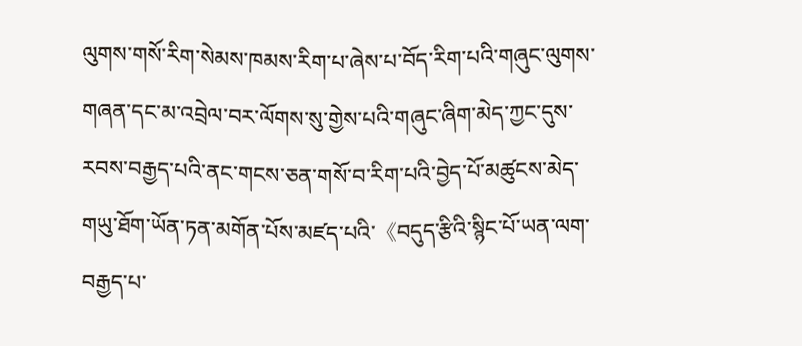ལུགས་གསོ་རིག་སེམས་ཁམས་རིག་པ་ཞེས་པ་བོད་རིག་པའི་གཞུང་ལུགས་གཞན་དང་མ་འབྲེལ་བར་ལོགས་སུ་གྱེས་པའི་གཞུང་ཞིག་མེད་ཀྱང་དུས་རབས་བརྒྱད་པའི་ནང་གངས་ཅན་གསོ་བ་རིག་པའི་བྱེད་པོ་མཚུངས་མེད་གཡུ་ཐོག་ཡོན་ཏན་མགོན་པོས་མཛད་པའི་《བདུད་རྩིའི་སྙིང་པོ་ཡན་ལག་བརྒྱད་པ་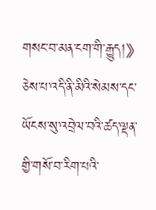གསང་བ་མན་ངག་གི་རྒྱུད།》ཅེས་པ་འདི་ནི་མིའི་སེམས་དང་ཡོངས་སུ་འབྲེལ་བའི་ཚད་ལྡན་གྱི་གསོ་བ་རིག་པའི་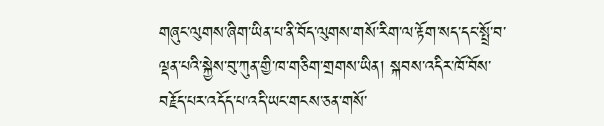གཞུང་ལུགས་ཞིག་ཡིན་པ་ནི་བོད་ལུགས་གསོ་རིག་ལ་རྟོག་སད་དང་སྤྲོ་བ་ལྡན་པའི་སྐྱེས་བུ་ཀུན་གྱི་ཁ་གཅིག་གྲགས་ཡིན། སྐབས་འདིར་ཁོ་བོས་བརྗོད་པར་འདོད་པ་འདི་ཡང་གངས་ཅན་གསོ་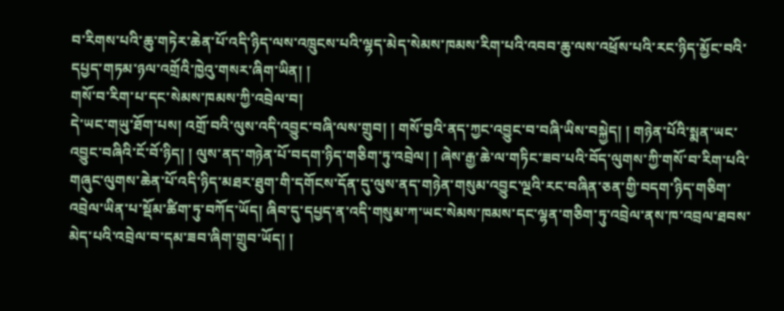བ་རིགས་པའི་ཆུ་གཏེར་ཆེན་པོ་འདི་ཉིད་ལས་འཁྲུངས་པའི་ལྷད་མེད་སེམས་ཁམས་རིག་པའི་འབབ་ཆུ་ལས་འཕྲོས་པའི་རང་ཉིད་མྱོང་བའི་དཔྱད་གཏམ་ཉལ་འགྲོའི་ཁྱེའུ་གསར་ཞིག་ཡིན། །
གསོ་བ་རིག་པ་དང་སེམས་ཁམས་ཀྱི་འབྲེལ་བ།
དེ་ཡང་གཡུ་ཐོག་པས། འགྲོ་བའི་ལུས་འདི་འབྱུང་བཞི་ལས་གྲུབ། ། གསོ་བྱའི་ནད་ཀྱང་འབྱུང་བ་བཞི་ཡིས་བསྐྱེད། ། གཉེན་པོའི་སྨན་ཡང་འབྱུང་བཞིའི་ངོ་བོ་ཉིད། ། ལུས་ནད་གཉེན་པོ་བདག་ཉིད་གཅིག་ཏུ་འབྲེལ། ། ཞེས་རྒྱ་ཆེ་ལ་གཏིང་ཟབ་པའི་བོད་ལུགས་ཀྱི་གསོ་བ་རིག་པའི་གཞུང་ལུགས་ཆེན་པོ་འདི་ཉིད་མཐར་ཐུག་གི་དགོངས་དོན་དུ་ལུས་ནད་གཉེན་གསུམ་འབྱུང་ལྔའི་རང་བཞིན་ཅན་གྱི་བདག་ཉིད་གཅིག་འབྲེལ་ཡིན་པ་སྡོམ་ཚིག་ཏུ་བཀོད་ཡོད། ཞིབ་དུ་དཔྱད་ན་འདི་གསུམ་ཀ་ཡང་སེམས་ཁམས་དང་ལྷན་གཅིག་ཏུ་འབྲེལ་ནས་ཁ་འབྲལ་ཐབས་མེད་པའི་འབྲེལ་བ་དམ་ཟབ་ཞིག་གྲུབ་ཡོད། །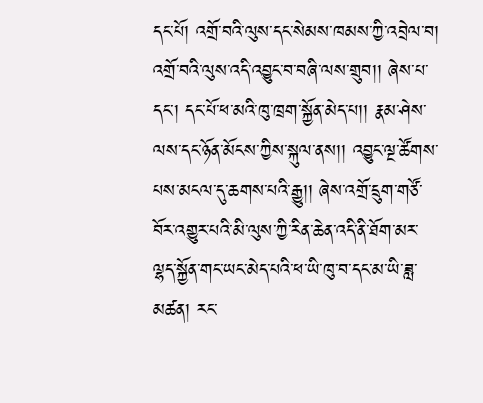དང་པོ། འགྲོ་བའི་ལུས་དང་སེམས་ཁམས་ཀྱི་འབྲེལ་བ།
འགྲོ་བའི་ལུས་འདི་འབྱུང་བ་བཞི་ལས་གྲུབ།། ཞེས་པ་དང་། དང་པོ་ཕ་མའི་ཁུ་ཁྲག་སྐྱོན་མེད་པ།། རྣམ་ཤེས་ལས་དང་ཉོན་མོངས་ཀྱིས་སྐུལ་ནས།། འབྱུང་ལྔ་ཚོགས་པས་མངལ་དུ་ཆགས་པའི་རྒྱུ།། ཞེས་འགྲོ་དྲུག་གཙོ་བོར་འགྱུར་པའི་མི་ལུས་ཀྱི་རིན་ཆེན་འདི་ནི་ཐོག་མར་ལྷད་སྐྱོན་གང་ཡང་མེད་པའི་ཕ་ཡི་ཁུ་བ་དང་མ་ཡི་ཟླ་མཚན། རང་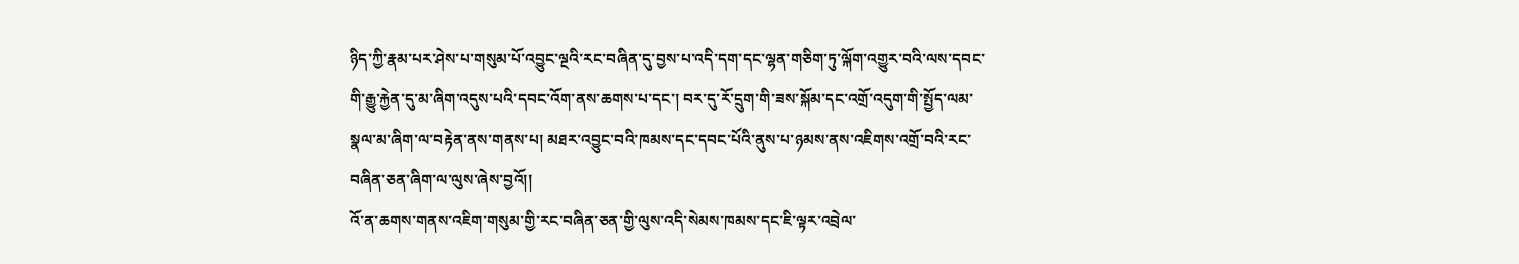ཉིད་ཀྱི་རྣམ་པར་ཤེས་པ་གསུམ་པོ་འབྱུང་ལྔའི་རང་བཞིན་དུ་བྱས་པ་འདི་དག་དང་ལྷན་གཅིག་ཏུ་ལྐོག་འགྱུར་བའི་ལས་དབང་གི་རྒྱུ་རྐྱེན་དུ་མ་ཞིག་འདུས་པའི་དབང་འོག་ནས་ཆགས་པ་དང་། བར་དུ་རོ་དྲུག་གི་ཟས་སྐོམ་དང་འགྲོ་འདུག་གི་སྤྱོད་ལམ་སྣལ་མ་ཞིག་ལ་བརྟེན་ནས་གནས་པ། མཐར་འབྱུང་བའི་ཁམས་དང་དབང་པོའི་ནུས་པ་ཉམས་ནས་འཇིགས་འགྲོ་བའི་རང་བཞིན་ཅན་ཞིག་ལ་ལུས་ཞེས་བྱའོ།།
འོ་ན་ཆགས་གནས་འཇིག་གསུམ་གྱི་རང་བཞིན་ཅན་གྱི་ལུས་འདི་སེམས་ཁམས་དང་ཇི་ལྟར་འབྲེལ་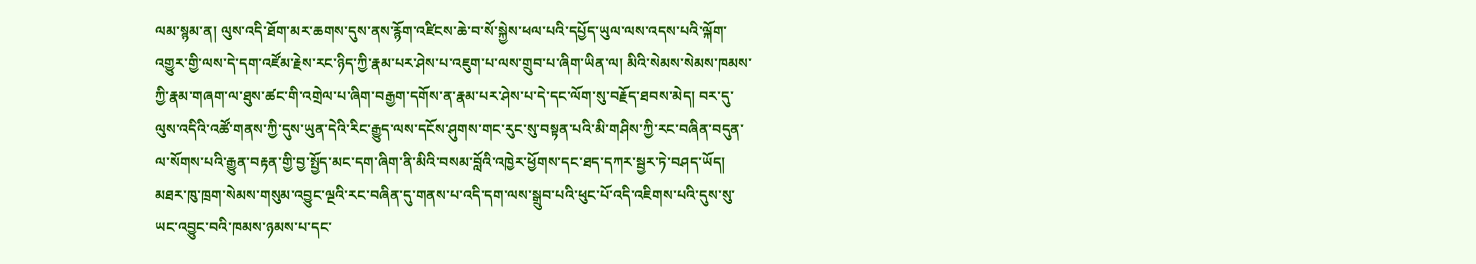ལམ་སྙམ་ན། ལུས་འདི་ཐོག་མར་ཆགས་དུས་ནས་རྙོག་འཛིངས་ཆེ་བ་སོ་སྐྱེས་ཕལ་པའི་དཔྱོད་ཡུལ་ལས་འདས་པའི་ལྐོག་འགྱུར་གྱི་ལས་དེ་དག་འཛོམ་རྗེས་རང་ཉིད་ཀྱི་རྣམ་པར་ཤེས་པ་འཇུག་པ་ལས་གྲུབ་པ་ཞིག་ཡིན་ལ། མིའི་སེམས་སེམས་ཁམས་ཀྱི་རྣམ་གཞག་ལ་ཐུས་ཚང་གི་འགྲེལ་པ་ཞིག་བརྒྱག་དགོས་ན་རྣམ་པར་ཤེས་པ་དེ་དང་ལོག་སུ་བརྗོད་ཐབས་མེད། བར་དུ་ལུས་འདིའི་འཚོ་གནས་ཀྱི་དུས་ཡུན་དེའི་རིང་རྒྱུད་ལས་དངོས་ཤུགས་གང་རུང་སུ་བསྟན་པའི་མི་གཤིས་ཀྱི་རང་བཞིན་བདུན་ལ་སོགས་པའི་རྒྱུན་བརྟན་གྱི་བྱ་སྤྱོད་མང་དག་ཞིག་ནི་མིའི་བསམ་བློའི་འཁྱེར་ཕྱོགས་དང་ཐད་དཀར་སྦྱར་ཏེ་བཤད་ཡོད། མཐར་ཁུ་ཁྲག་སེམས་གསུམ་འབྱུང་ལྔའི་རང་བཞིན་དུ་གནས་པ་འདི་དག་ལས་སྒྲུབ་པའི་ཕུང་པོ་འདི་འཇིགས་པའི་དུས་སུ་ཡང་འབྱུང་བའི་ཁམས་ཉམས་པ་དང་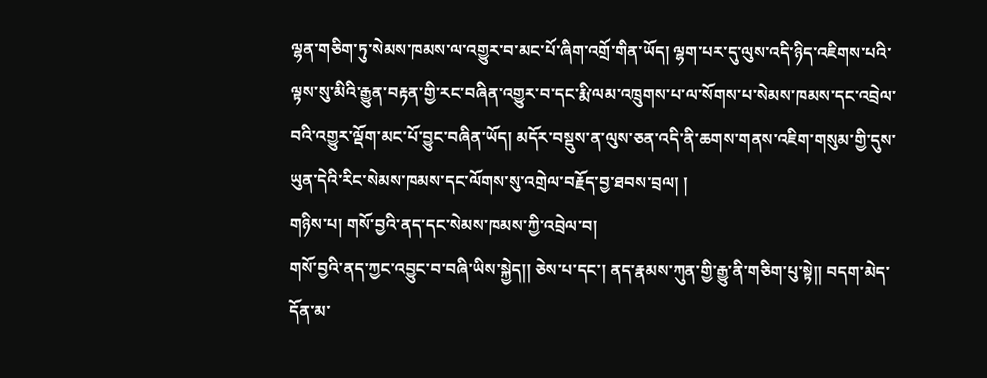ལྷན་གཅིག་ཏུ་སེམས་ཁམས་ལ་འགྱུར་བ་མང་པོ་ཞིག་འགྲོ་གིན་ཡོད། ལྷག་པར་དུ་ལུས་འདི་ཉིད་འཇིགས་པའི་ལྟས་སུ་མིའི་རྒྱུན་བརྟན་གྱི་རང་བཞིན་འགྱུར་བ་དང་རྨི་ལམ་འཁྲུགས་པ་ལ་སོགས་པ་སེམས་ཁམས་དང་འབྲེལ་བའི་འགྱུར་ལྡོག་མང་པོ་བྱུང་བཞིན་ཡོད། མདོར་བསྡུས་ན་ལུས་ཅན་འདི་ནི་ཆགས་གནས་འཇིག་གསུམ་གྱི་དུས་ཡུན་དེའི་རིང་སེམས་ཁམས་དང་ལོགས་སུ་འགྲེལ་བརྗོད་བྱ་ཐབས་བྲལ། །
གཉིས་པ། གསོ་བྱའི་ནད་དང་སེམས་ཁམས་ཀྱི་འབྲེལ་བ།
གསོ་བྱའི་ནད་ཀྱང་འབྱུང་བ་བཞི་ཡིས་སྐྱེད།། ཅེས་པ་དང་། ནད་རྣམས་ཀུན་གྱི་རྒྱུ་ནི་གཅིག་པུ་སྟེ།། བདག་མེད་དོན་མ་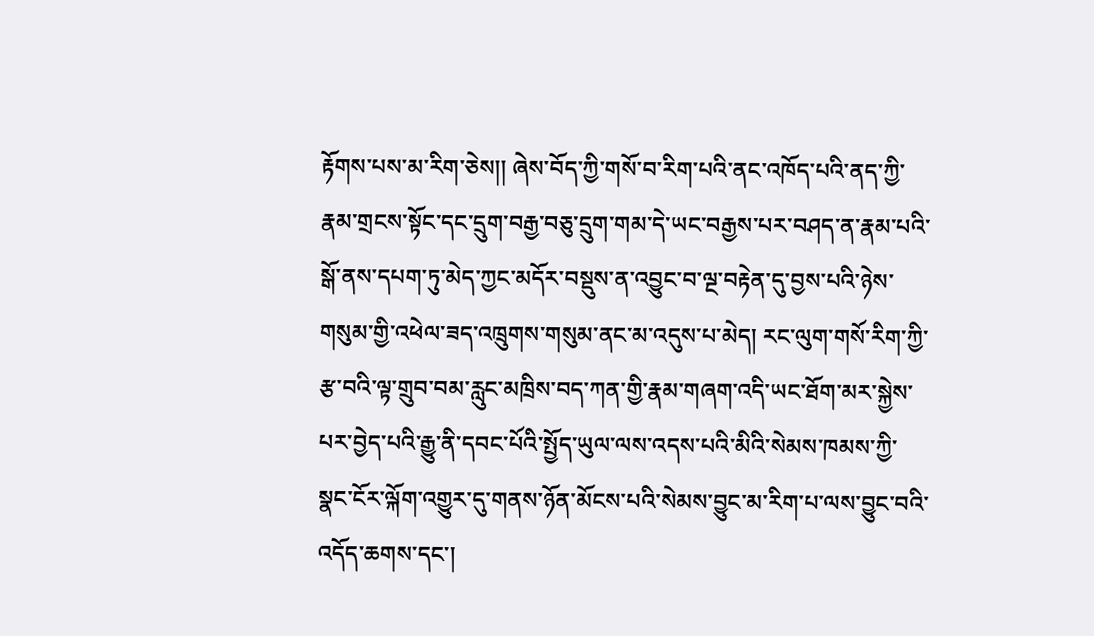རྟོགས་པས་མ་རིག་ཅེས།། ཞེས་བོད་ཀྱི་གསོ་བ་རིག་པའི་ནང་འཁོད་པའི་ནད་ཀྱི་རྣམ་གྲངས་སྟོང་དང་དྲུག་བརྒྱ་བཅུ་དྲུག་གམ་དེ་ཡང་བརྒྱས་པར་བཤད་ན་རྣམ་པའི་སྒོ་ནས་དཔག་ཏུ་མེད་ཀྱང་མདོར་བསྡུས་ན་འབྱུང་བ་ལྔ་བརྟེན་དུ་བྱས་པའི་ཉེས་གསུམ་གྱི་འཕེལ་ཟད་འཁྲུགས་གསུམ་ནང་མ་འདུས་པ་མེད། རང་ལུག་གསོ་རིག་ཀྱི་རྩ་བའི་ལྟ་གྲུབ་བམ་རླུང་མཁྲིས་བད་ཀན་གྱི་རྣམ་གཞག་འདི་ཡང་ཐོག་མར་སྐྱེས་པར་བྱེད་པའི་རྒྱུ་ནི་དབང་པོའི་སྤྱོད་ཡུལ་ལས་འདས་པའི་མིའི་སེམས་ཁམས་ཀྱི་སྣང་ངོར་ལྐོག་འགྱུར་དུ་གནས་ཉོན་མོངས་པའི་སེམས་བྱུང་མ་རིག་པ་ལས་བྱུང་བའི་འདོད་ཆགས་དང་།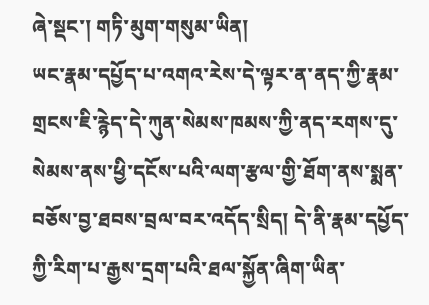ཞེ་སྡང་། གཏི་མུག་གསུམ་ཡིན།
ཡང་རྣམ་དཔྱོད་པ་འགའ་རེས་དེ་ལྟར་ན་ནད་ཀྱི་རྣམ་གྲངས་ཇི་རྙེད་དེ་ཀུན་སེམས་ཁམས་ཀྱི་ནད་རགས་དུ་སེམས་ནས་ཕྱི་དངོས་པའི་ལག་རྩལ་གྱི་ཐོག་ནས་སྨན་བཅོས་བྱ་ཐབས་བྲལ་བར་འདོད་སྲིད། དེ་ནི་རྣམ་དཔྱོད་ཀྱི་རིག་པ་རྒྱས་དྲག་པའི་ཐལ་སྐྱོན་ཞིག་ཡིན་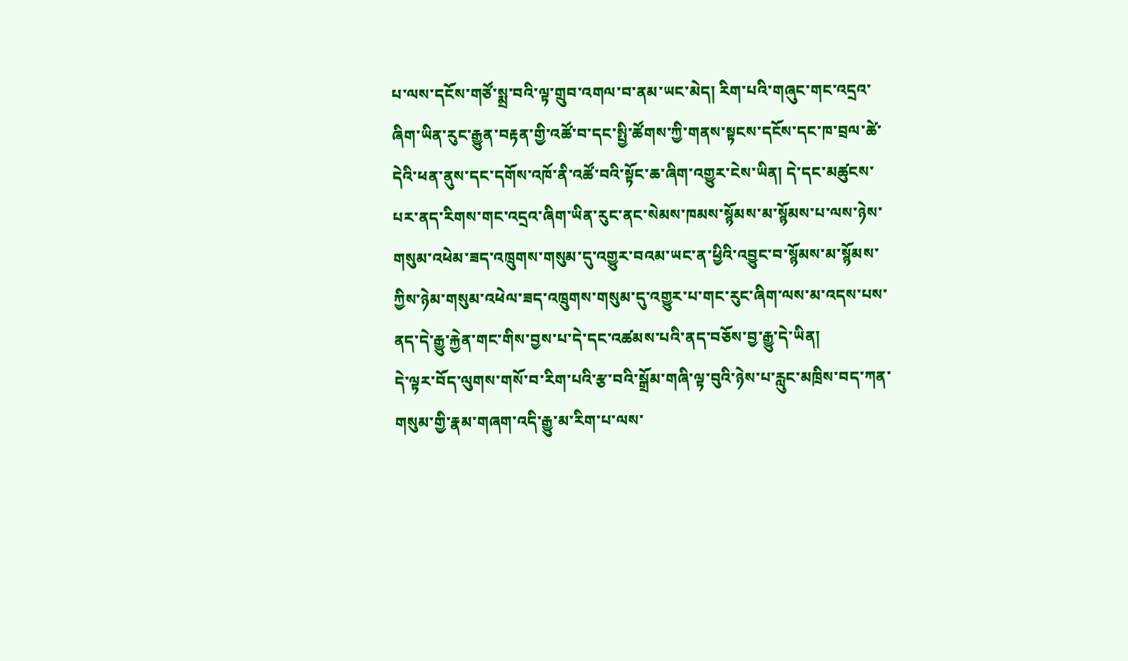པ་ལས་དངོས་གཙོ་སྨྲ་བའི་ལྟ་གྲུབ་འགལ་བ་ནམ་ཡང་མེད། རིག་པའི་གཞུང་གང་འདྲའ་ཞིག་ཡིན་རུང་རྒྱུན་བརྟན་གྱི་འཚོ་བ་དང་སྤྱི་ཚོགས་ཀྱི་གནས་སྟངས་དངོས་དང་ཁ་བྲལ་ཚེ་དེའི་ཕན་ནུས་དང་དགོས་འཁོ་ནི་འཚོ་བའི་སྟོང་ཆ་ཞིག་འགྱུར་ངེས་ཡིན། དེ་དང་མཚུངས་པར་ནད་རིགས་གང་འདྲའ་ཞིག་ཡིན་རུང་ནང་སེམས་ཁམས་སྙོམས་མ་སྙོམས་པ་ལས་ཉེས་གསུམ་འཕེམ་ཟད་འཁྲུགས་གསུམ་དུ་འགྱུར་བའམ་ཡང་ན་ཕྱིའི་འབྱུང་བ་སྙོམས་མ་སྙོམས་ཀྱིས་ཉེམ་གསུམ་འཕེལ་ཟད་འཁྲུགས་གསུམ་དུ་འགྱུར་པ་གང་རུང་ཞིག་ལས་མ་འདས་པས་ནད་དེ་རྒྱུ་རྐྱེན་གང་གིས་བྱས་པ་དེ་དང་འཚམས་པའི་ནད་བཅོས་བྱ་རྒྱུ་དེ་ཡིན།
དེ་ལྟར་བོད་ལུགས་གསོ་བ་རིག་པའི་རྩ་བའི་སྒྲོམ་གཞི་ལྟ་བུའི་ཉེས་པ་རླུང་མཁྲིས་བད་ཀན་གསུམ་གྱི་རྣམ་གཞག་འདི་རྒྱུ་མ་རིག་པ་ལས་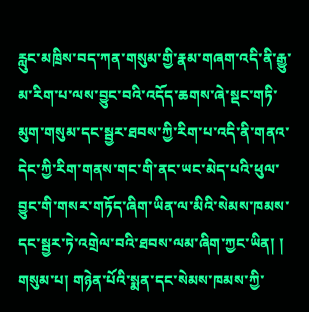རླུང་མཁྲིས་བད་ཀན་གསུམ་གྱི་རྣམ་གཞག་འདི་ནི་རྒྱུ་མ་རིག་པ་ལས་བྱུང་བའི་འདོད་ཆགས་ཞེ་སྡང་གཏི་མུག་གསུམ་དང་སྦྱར་ཐབས་ཀྱི་རིག་པ་འདི་ནི་གནའ་དེང་ཀྱི་རིག་གནས་གང་གི་ནང་ཡང་མེད་པའི་ཕུལ་བྱུང་གི་གསར་གཏོད་ཞིག་ཡིན་ལ་མིའི་སེམས་ཁམས་དང་སྦྱར་ཏེ་འགྲེལ་བའི་ཐབས་ལམ་ཞིག་ཀྱང་ཡིན། །
གསུམ་པ། གཉེན་པོའི་སྨན་དང་སེམས་ཁམས་ཀྱི་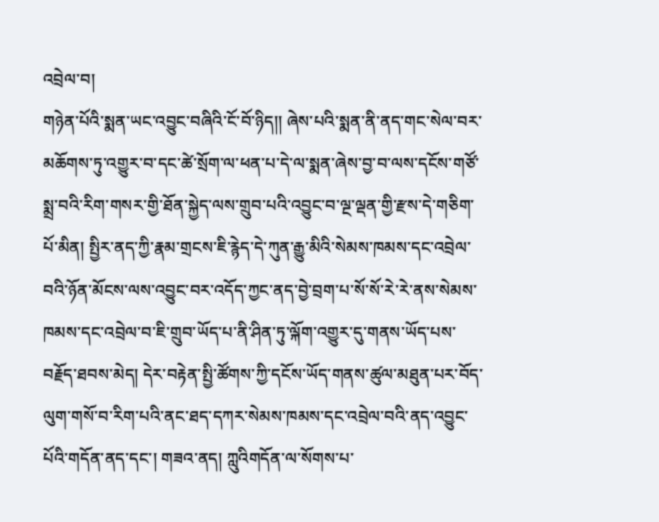འབྲེལ་བ།
གཉེན་པོའི་སྨན་ཡང་འབྱུང་བཞིའི་ངོ་བོ་ཉིད།། ཞེས་པའི་སྨན་ནི་ནད་གང་སེལ་བར་མཆོགས་ཏུ་འགྱུར་བ་དང་ཚེ་སྲོག་ལ་ཕན་པ་དེ་ལ་སྨན་ཞེས་བྱ་བ་ལས་དངོས་གཙོ་སྨྲ་བའི་རིག་གསར་གྱི་ཐོན་སྐྱེད་ལས་གྲུབ་པའི་འབྱུང་བ་ལྔ་ལྡན་གྱི་རྫས་དེ་གཅིག་པོ་མིན། སྤྱིར་ནད་ཀྱི་རྣམ་གྲངས་ཇི་རྙེད་དེ་ཀུན་རྒྱུ་མིའི་སེམས་ཁམས་དང་འབྲེལ་བའི་ཉོན་མོངས་ལས་འབྱུང་བར་འདོད་ཀྱང་ནད་བྱེ་བྲག་པ་སོ་སོ་རེ་རེ་ནས་སེམས་ཁམས་དང་འབྲེལ་བ་ཇི་གྲུབ་ཡོད་པ་ནི་ཤིན་ཏུ་ལྐོག་འགྱུར་དུ་གནས་ཡོད་པས་བརྗོད་ཐབས་མེད། དེར་བརྟེན་སྤྱི་ཚོགས་ཀྱི་དངོས་ཡོད་གནས་ཚུལ་མཐུན་པར་བོད་ལུག་གསོ་བ་རིག་པའི་ནང་ཐད་དཀར་སེམས་ཁམས་དང་འབྲེལ་བའི་ནད་འབྱུང་པོའི་གདོན་ནད་དང་། གཟའ་ནད། ཀླུའིགདོན་ལ་སོགས་པ་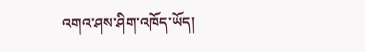འགའ་ཤས་ཤིག་འཁོད་ཡོད།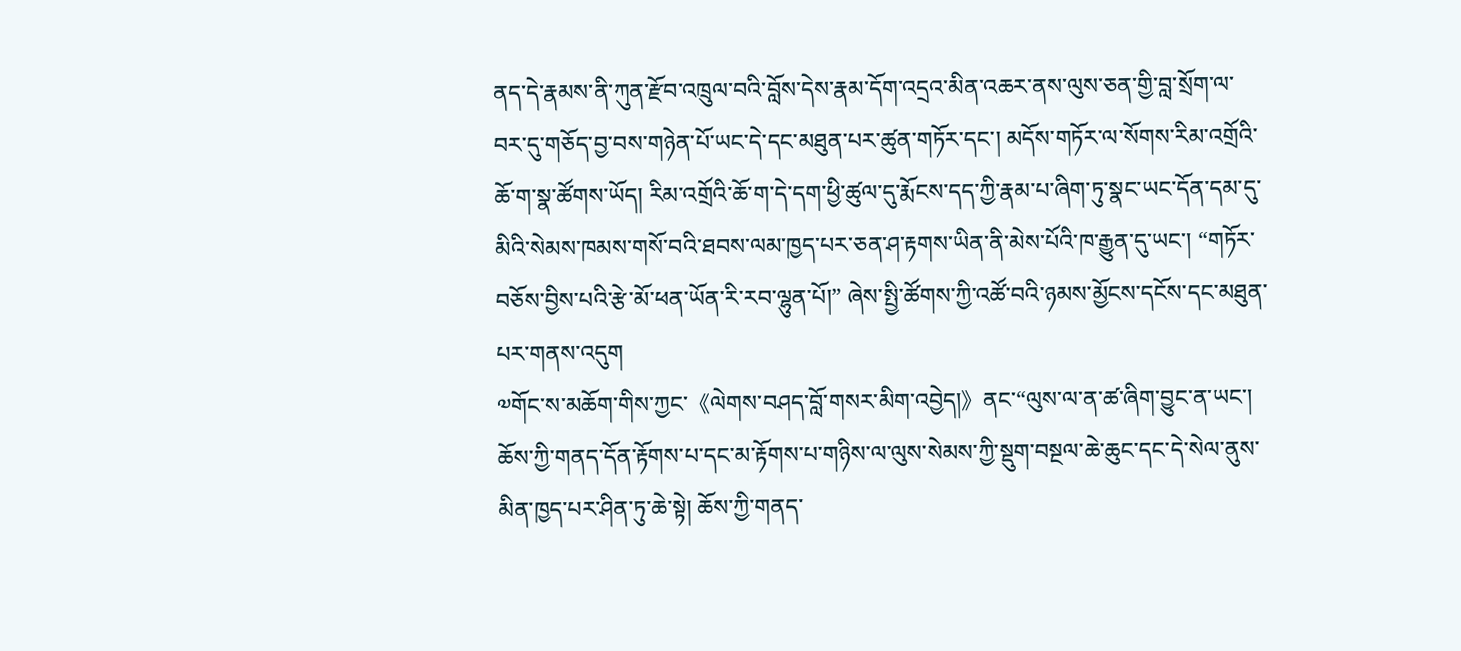ནད་དེ་རྣམས་ནི་ཀུན་རྫོབ་འཁྲུལ་བའི་བློས་དེས་རྣམ་དོག་འདྲའ་མིན་འཆར་ནས་ལུས་ཅན་གྱི་བླ་སྲོག་ལ་བར་དུ་གཅོད་བྱ་བས་གཉེན་པོ་ཡང་དེ་དང་མཐུན་པར་ཚུན་གཏོར་དང་། མདོས་གཏོར་ལ་སོགས་རིམ་འགྲོའི་ཆོ་ག་སྣ་ཚོགས་ཡོད། རིམ་འགྲོའི་ཆོ་ག་དེ་དག་ཕྱི་ཚུལ་དུ་རྨོངས་དད་ཀྱི་རྣམ་པ་ཞིག་ཏུ་སྣང་ཡང་དོན་དམ་དུ་མིའི་སེམས་ཁམས་གསོ་བའི་ཐབས་ལམ་ཁྱད་པར་ཅན་ཤ་རྟགས་ཡིན་ནི་མེས་པོའི་ཁ་རྒྱུན་དུ་ཡང་། “གཏོར་བཅོས་བྱིས་པའི་རྩེ་མོ་ཕན་ཡོན་རི་རབ་ལྷུན་པོ།” ཞེས་སྤྱི་ཚོགས་ཀྱི་འཚོ་བའི་ཉམས་མྱོངས་དངོས་དང་མཐུན་པར་གནས་འདུག
༧གོང་ས་མཆོག་གིས་ཀྱང་《ལེགས་བཤད་བློ་གསར་མིག་འབྱེད།》ནང་“ལུས་ལ་ན་ཚ་ཞིག་བྱུང་ན་ཡང་། ཆོས་ཀྱི་གནད་དོན་རྟོགས་པ་དང་མ་རྟོགས་པ་གཉིས་ལ་ལུས་སེམས་ཀྱི་སྡུག་བསྔལ་ཆེ་ཆུང་དང་དེ་སེལ་ནུས་མིན་ཁྱད་པར་ཤིན་ཏུ་ཆེ་སྟེ། ཆོས་ཀྱི་གནད་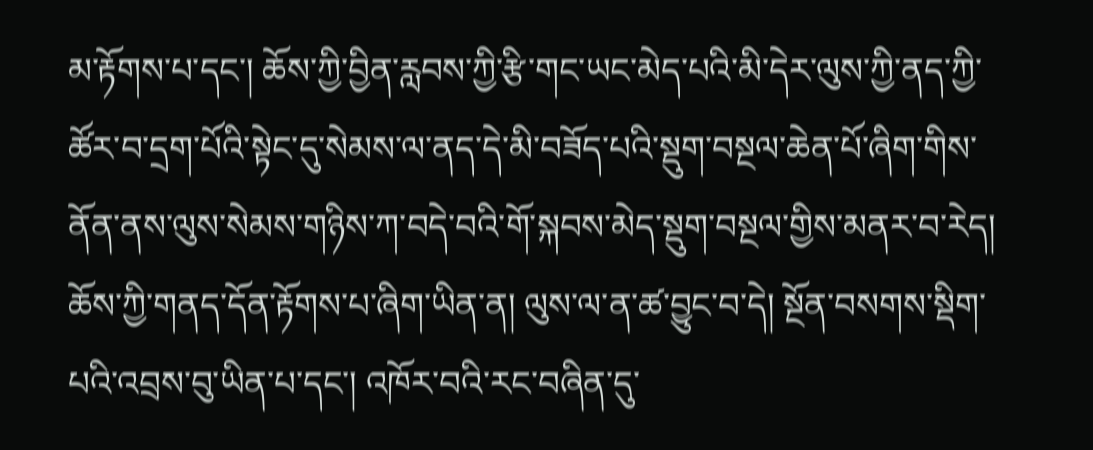མ་རྟོགས་པ་དང་། ཆོས་ཀྱི་བྱིན་རླབས་ཀྱི་རྩི་གང་ཡང་མེད་པའི་མི་དེར་ལུས་ཀྱི་ནད་ཀྱི་ཚོར་བ་དྲག་པོའི་སྟེང་དུ་སེམས་ལ་ནད་དེ་མི་བཟོད་པའི་སྡུག་བསྔལ་ཆེན་པོ་ཞིག་གིས་ནོན་ནས་ལུས་སེམས་གཉིས་ཀ་བདེ་བའི་གོ་སྐབས་མེད་སྡུག་བསྔལ་གྱིས་མནར་བ་རེད། ཆོས་ཀྱི་གནད་དོན་རྟོགས་པ་ཞིག་ཡིན་ན། ལུས་ལ་ན་ཚ་བྱུང་བ་དེ། སྔོན་བསགས་སྡིག་པའི་འབྲས་བུ་ཡིན་པ་དང་། འཁོར་བའི་རང་བཞིན་དུ་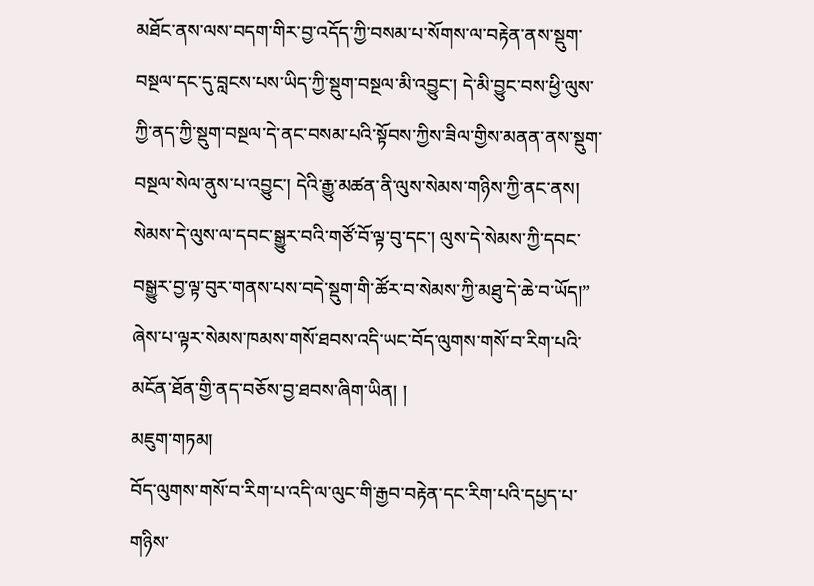མཐོང་ནས་ལས་བདག་གིར་བྱ་འདོད་ཀྱི་བསམ་པ་སོགས་ལ་བརྟེན་ནས་སྡུག་བསྔལ་དང་དུ་བླངས་པས་ཡིད་ཀྱི་སྡུག་བསྔལ་མི་འབྱུང་། དེ་མི་བྱུང་བས་ཕྱི་ལུས་ཀྱི་ནད་ཀྱི་སྡུག་བསྔལ་དེ་ནང་བསམ་པའི་སྟོབས་ཀྱིས་ཟིལ་གྱིས་མནན་ནས་སྡུག་བསྔལ་སེལ་ནུས་པ་འབྱུང་། དེའི་རྒྱུ་མཚན་ནི་ལུས་སེམས་གཉིས་ཀྱི་ནང་ནས། སེམས་དེ་ལུས་ལ་དབང་སྒྱུར་བའི་གཙོ་བོ་ལྟ་བུ་དང་། ལུས་དེ་སེམས་ཀྱི་དབང་བསྒྱུར་བྱ་ལྟ་བུར་གནས་པས་བདེ་སྡུག་གི་ཚོར་བ་སེམས་ཀྱི་མཐུ་དེ་ཆེ་བ་ཡོད།” ཞེས་པ་ལྟར་སེམས་ཁམས་གསོ་ཐབས་འདི་ཡང་བོད་ལུགས་གསོ་བ་རིག་པའི་མངོན་ཐོན་གྱི་ནད་བཅོས་བྱ་ཐབས་ཞིག་ཡིན། །
མཇུག་གཏམ།
བོད་ལུགས་གསོ་བ་རིག་པ་འདི་ལ་ལུང་གི་རྒྱབ་བརྟེན་དང་རིག་པའི་དཔྱད་པ་གཉིས་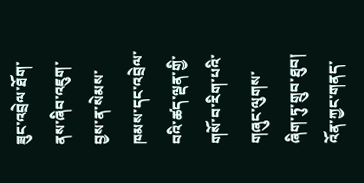ཟུང་འབྲེལ་ཐོག་ནས་ཞིབ་འཇུག་བྱས་ན་སེམས་ཁམས་དང་འབྲེལ་བའི་ཚད་ལྡན་གྱི་གསོ་བ་རིག་པའི་གཞུང་ལུགས་ཞིག་ཏུ་གྲུབ་ཐུབ། འོན་ཀྱང་གནད་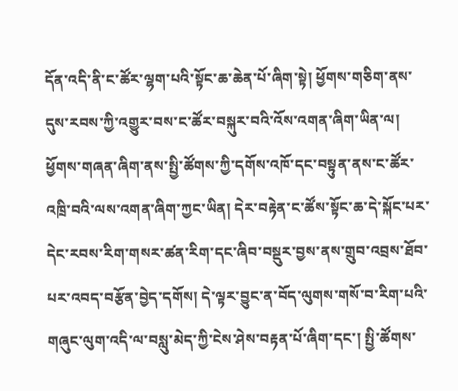དོན་འདི་ནི་ང་ཚོར་ལྷག་པའི་སྟོང་ཆ་ཆེན་པོ་ཞིག་སྟེ། ཕྱོགས་གཅིག་ནས་དུས་རབས་ཀྱི་འགྱུར་བས་ང་ཚོར་བསྐུར་བའི་འོས་འགན་ཞིག་ཡིན་ལ། ཕྱོགས་གཞན་ཞིག་ནས་སྤྱི་ཚོགས་ཀྱི་དགོས་འཁོ་དང་བསྟུན་ནས་ང་ཚོར་འཁྲི་བའི་ལས་འགན་ཞིག་ཀྱང་ཡིན། དེར་བརྟེན་ང་ཚོས་སྟོང་ཆ་དེ་སྐོང་པར་དེང་རབས་རིག་གསར་ཚན་རིག་དང་ཞིབ་བསྡུར་བྱས་ནས་གྲུབ་འབྲས་ཐོབ་པར་འབད་བརྩོན་བྱེད་དགོས། དེ་ལྟར་བྱུང་ན་བོད་ལུགས་གསོ་བ་རིག་པའི་གཞུང་ལུག་འདི་ལ་བསླུ་མེད་ཀྱི་ངེས་ཤེས་བརྟན་པོ་ཞིག་དང་། སྤྱི་ཚོགས་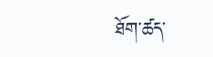ཐོག་ཚད་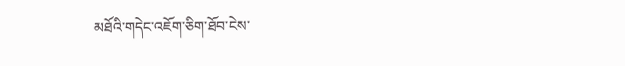མཐོའི་གདེང་འཇོག་ཅིག་ཐོབ་ངེས་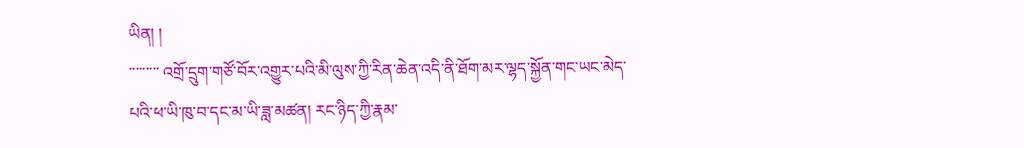ཡིན། །
་་་་་་་་་ འགྲོ་དྲུག་གཙོ་བོར་འགྱུར་པའི་མི་ལུས་ཀྱི་རིན་ཆེན་འདི་ནི་ཐོག་མར་ལྷད་སྐྱོན་གང་ཡང་མེད་པའི་ཕ་ཡི་ཁུ་བ་དང་མ་ཡི་ཟླ་མཚན། རང་ཉིད་ཀྱི་རྣམ་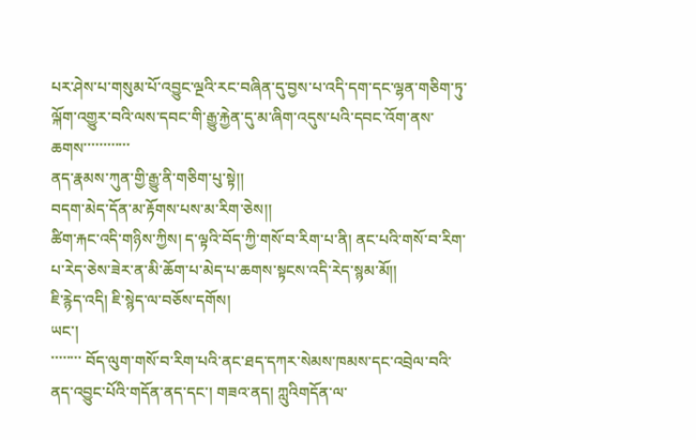པར་ཤེས་པ་གསུམ་པོ་འབྱུང་ལྔའི་རང་བཞིན་དུ་བྱས་པ་འདི་དག་དང་ལྷན་གཅིག་ཏུ་ལྐོག་འགྱུར་བའི་ལས་དབང་གི་རྒྱུ་རྐྱེན་དུ་མ་ཞིག་འདུས་པའི་དབང་འོག་ནས་ཆགས་་་་་་་་་་་་
ནད་རྣམས་ཀུན་གྱི་རྒྱུ་ནི་གཅིག་པུ་སྟེ།།
བདག་མེད་དོན་མ་རྟོགས་པས་མ་རིག་ཅེས།།
ཚིག་རྐང་འདི་གཉིས་ཀྱིས། ད་ལྟའི་བོད་ཀྱི་གསོ་བ་རིག་པ་ནི། ནང་པའི་གསོ་བ་རིག་པ་རེད་ཅེས་ཟེར་ན་མི་ཆོག་པ་མེད་པ་ཆགས་སྟངས་འདི་རེད་སྙམ་མོ།།
ཇི་རྙེད་འདི། ཇི་སྙེད་ལ་བཅོས་དགོས།
ཡང་།
་་་་་་་་ བོད་ལུག་གསོ་བ་རིག་པའི་ནང་ཐད་དཀར་སེམས་ཁམས་དང་འབྲེལ་བའི་ནད་འབྱུང་པོའི་གདོན་ནད་དང་། གཟའ་ནད། ཀླུའིགདོན་ལ་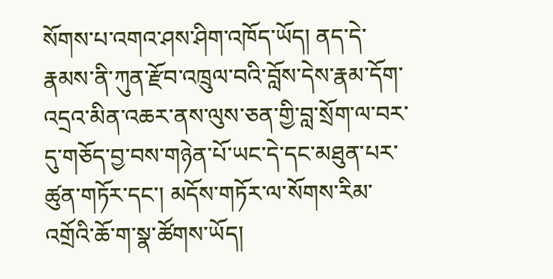སོགས་པ་འགའ་ཤས་ཤིག་འཁོད་ཡོད། ནད་དེ་རྣམས་ནི་ཀུན་རྫོབ་འཁྲུལ་བའི་བློས་དེས་རྣམ་དོག་འདྲའ་མིན་འཆར་ནས་ལུས་ཅན་གྱི་བླ་སྲོག་ལ་བར་དུ་གཅོད་བྱ་བས་གཉེན་པོ་ཡང་དེ་དང་མཐུན་པར་ཚུན་གཏོར་དང་། མདོས་གཏོར་ལ་སོགས་རིམ་འགྲོའི་ཆོ་ག་སྣ་ཚོགས་ཡོད།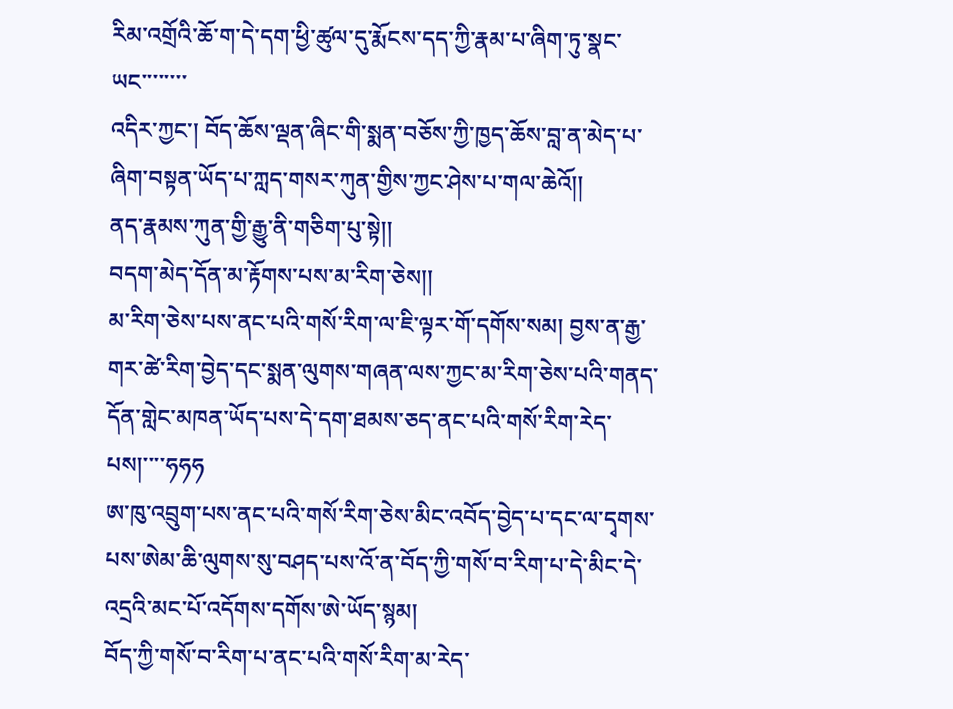རིམ་འགྲོའི་ཆོ་ག་དེ་དག་ཕྱི་ཚུལ་དུ་རྨོངས་དད་ཀྱི་རྣམ་པ་ཞིག་ཏུ་སྣང་ཡང་་་་་་་་
འདིར་ཀྱང་། བོད་ཆོས་ལྡན་ཞིང་གི་སྨན་བཅོས་ཀྱི་ཁྱད་ཆོས་བླ་ན་མེད་པ་ཞིག་བསྟན་ཡོད་པ་ཀླད་གསར་ཀུན་གྱིས་ཀྱང་ཤེས་པ་གལ་ཆེའོ།།
ནད་རྣམས་ཀུན་གྱི་རྒྱུ་ནི་གཅིག་པུ་སྟེ།།
བདག་མེད་དོན་མ་རྟོགས་པས་མ་རིག་ཅེས།།
མ་རིག་ཅེས་པས་ནང་པའི་གསོ་རིག་ལ་ཇི་ལྟར་གོ་དགོས་སམ། བྱས་ན་རྒྱ་གར་ཚེ་རིག་བྱེད་དང་སྨན་ལུགས་གཞན་ལས་ཀྱང་མ་རིག་ཅེས་པའི་གནད་དོན་གླེང་མཁན་ཡོད་པས་དེ་དག་ཐམས་ཅད་ནང་པའི་གསོ་རིག་རེད་པས།་་་་ཧཧཧ
ཨ་ཁུ་འབྲུག་པས་ནང་པའི་གསོ་རིག་ཅེས་མིང་འབོད་བྱེད་པ་དང་ལ་དྭགས་པས་ཨེམ་ཆི་ལུགས་སུ་བཤད་པས་འོ་ན་བོད་ཀྱི་གསོ་བ་རིག་པ་དེ་མིང་དེ་འདྲའི་མང་པོ་འདོགས་དགོས་ཨེ་ཡོད་སྙམ།
བོད་ཀྱི་གསོ་བ་རིག་པ་ནང་པའི་གསོ་རིག་མ་རེད་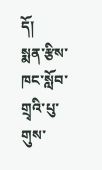དོ།
སྨན་རྩིས་ཁང་སློབ་གྲྭའི་པུ་གུས་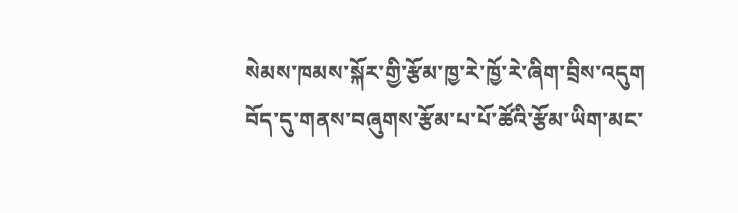སེམས་ཁམས་སྐོར་གྱི་རྩོམ་ཁྱ་རེ་ཁྱོ་རེ་ཞིག་བྲིས་འདུག
བོད་དུ་གནས་བཞུགས་རྩོམ་པ་པོ་ཚོའི་རྩོམ་ཡིག་མང་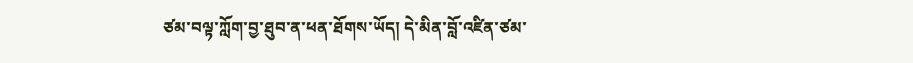ཙམ་བལྟ་ཀློག་བྱ་ཐུབ་ན་ཕན་ཐོགས་ཡོད། དེ་མིན་བློ་འཛིན་ཙམ་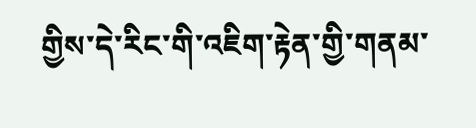གྱིས་དེ་རིང་གི་འཇིག་རྟེན་གྱི་གནམ་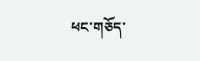ཕང་གཅོད་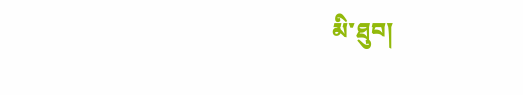མི་ཐུབ།